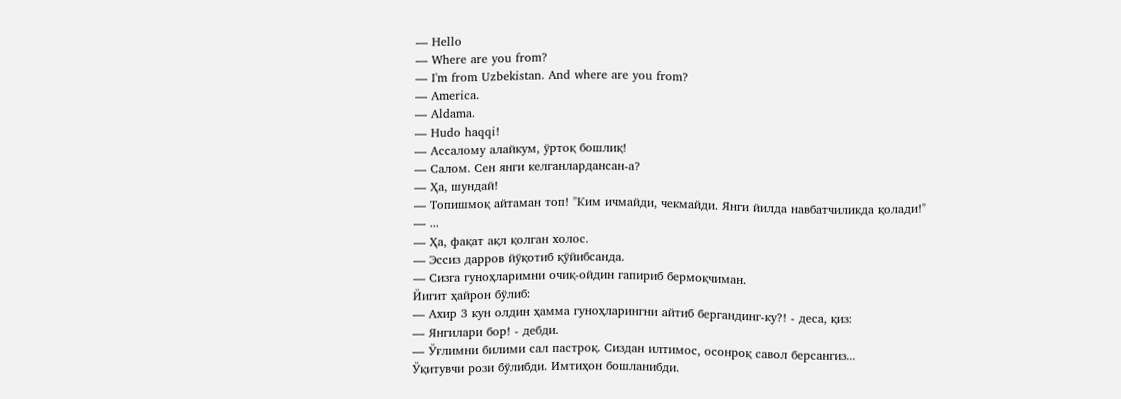— Hello
— Where are you from?
— I'm from Uzbekistan. And where are you from?
— America.
— Aldama.
— Hudo haqqi!
— Ассалому алайкум, ўртоқ бошлиқ!
— Салом. Сен янги келганлардансан-а?
— Ҳа, шундай!
— Топишмоқ айтаман топ! "Ким ичмайди, чекмайди. Янги йилда навбатчиликда қолади!"
— ...
— Ҳа, фақат ақл қолган холос.
— Эссиз дарров йўқотиб қўйибсанда.
— Сизга гуноҳларимни очиқ-ойдин гапириб бермоқчиман.
Йигит ҳайрон бўлиб:
— Ахир 3 кун олдин ҳамма гуноҳларингни айтиб бергандинг-ку?! - деса, қиз:
— Янгилари бор! - дебди.
— Ўғлимни билими сал пастроқ. Сиздан илтимос, осонроқ савол берсангиз...
Ўқитувчи рози бўлибди. Имтиҳон бошланибди.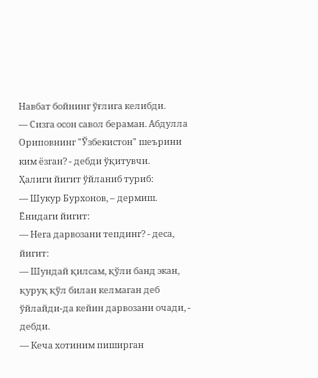Навбат бойнинг ўғлига келибди.
— Сизга осон савол бераман. Абдулла Ориповнинг "Ўзбекистон" шеърини ким ёзган? - дебди ўқитувчи.
Ҳалиги йигит ўйланиб туриб:
— Шукур Бурхонов, – дермиш.
Ёнидаги йигит:
— Нега дарвозани тепдинг? - деса, йигит:
— Шундай қилсам, қўли банд экан, қуруқ қўл билан келмаган деб ўйлайди-да кейин дарвозани очади, - дебди.
— Кеча хотиним пиширган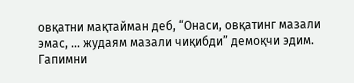овқатни мақтайман деб, “Онаси, овқатинг мазали эмас, ... жудаям мазали чиқибди” демоқчи эдим. Гапимни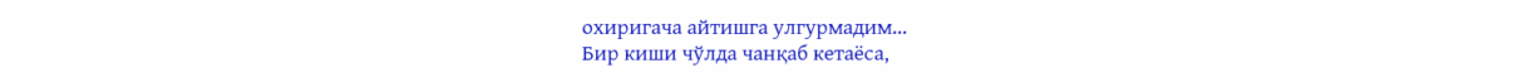охиригача айтишга улгурмадим...
Бир киши чўлда чанқаб кетаёса,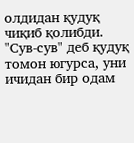олдидан қудуқ чиқиб қолибди.
"Сув-сув" деб қудуқ томон югурса, уни ичидан бир одам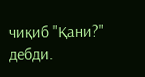чиқиб "Қани?" дебди.